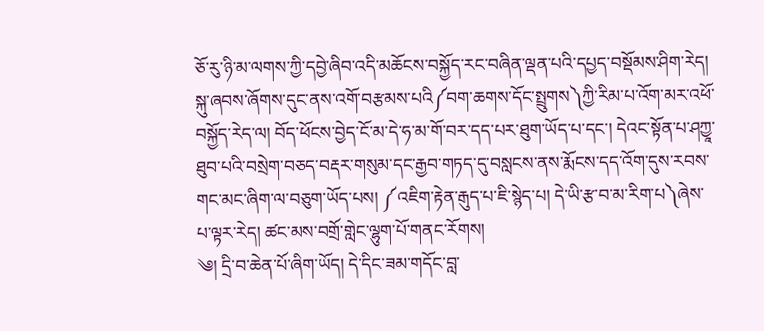ཅོ་རུ་ཉི་མ་ལགས་ཀྱི་དབྱེ་ཞིབ་འདི་མཆོངས་བསྐྱོད་རང་བཞིན་ལྡན་པའི་དཔྱད་བསྡོམས་ཤིག་རེད། སྐུ་ཞབས་ཞོགས་དུང་ནས་འགོ་བརྩམས་པའི༼བག་ཆགས་དོང་སྤྲུགས༽ཀྱི་རིམ་པ་འོག་མར་འཕོ་བསྐྱོད་རེད་ལ། བོད་ཕོངས་བྱེད་ངོ་མ་དེ་ཧ་མ་གོ་བར་དད་པར་ཐུག་ཡོད་པ་དང་། དེའང་སྟོན་པ་ཤཀྱཱ་ཐུབ་པའི་བསྲེག་བཅད་བརྡར་གསུམ་དང་རྒྱབ་གཏད་དུ་བསླངས་ནས་རྨོངས་དད་འོག་དུས་རབས་གང་མང་ཞིག་ལ་བཅུག་ཡོད་པས། ༼འཇིག་རྟེན་རྒུད་པ་ཇི་སྙེད་པ། དེ་ཡི་རྩ་བ་མ་རིག་པ༽ཞེས་པ་ལྟར་རེད། ཚང་མས་བགྲོ་གླེང་ལྷུག་པོ་གནང་རོགས།
༄། དྲི་བ་ཆེན་པོ་ཞིག་ཡོད། དེ་དིང་ཟམ་གདོང་བླ་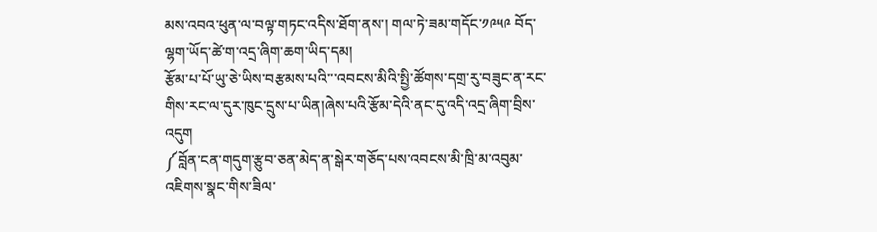མས་འབའ་ཕུན་ལ་བལྟ་གཏང་འདིས་ཐོག་ནས་། གལ་ཏེ་ཟམ་གདོང་༡༩༥༩ བོད་ལྷག་ཡོད་ཚེ་ག་འདྲ་ཞིག་ཆག་ཡིད་དམ།
རྩོམ་པ་པོ་ཡུ་ཅེ་ཡིས་བརྩམས་པའི་་་འབངས་མིའི་སྤྱི་ཚོགས་དགྲ་རུ་བཟུང་ན་རང་གིས་རང་ལ་དུར་ཁུང་དྲུས་པ་ཡིན།ཞེས་པའི་རྩོམ་དེའི་ནང་དུ་འདི་འདྲ་ཞིག་བྲིས་འདུག
༼བློན་ངན་གདུག་རྩུབ་ཅན་མེད་ན་སྒེར་གཅོད་པས་འབངས་མི་ཁྲི་མ་འབུམ་འཇིགས་སྣང་གིས་ཟིལ་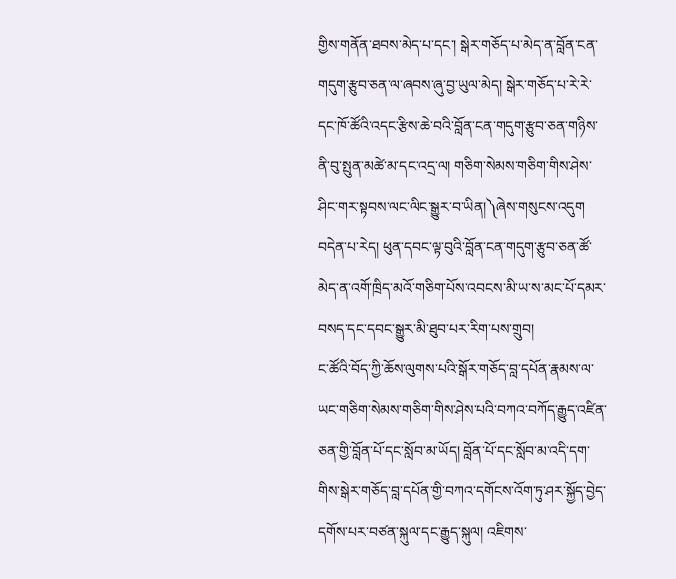གྱིས་གནོན་ཐབས་མེད་པ་དང་། སྒེར་གཅོད་པ་མེད་ན་བློན་ངན་གདུག་རྩུབ་ཅན་ལ་ཞབས་ཞུ་བྱ་ཡུལ་མེད། སྒེར་གཅོད་པ་རེ་རེ་དང་ཁོ་ཚོའི་འདང་རྩིས་ཆེ་བའི་བློན་ངན་གདུག་རྩུབ་ཅན་གཉིས་ནི་བུ་སྤུན་མཚེ་མ་དང་འདྲ་ལ། གཅིག་སེམས་གཅིག་གིས་ཤེས་ཤིང་གར་སྟབས་ལང་ལིང་སྒྱུར་བ་ཡིན།༽ཞེས་གསུངས་འདུག
བདེན་པ་རེད། ཕུན་དབང་ལྟ་བུའི་བློན་ངན་གདུག་རྩུབ་ཅན་ཚོ་མེད་ན་འགོ་ཁྲིད་མའོ་གཅིག་པོས་འབངས་མི་ཡ་ས་མང་པོ་དམར་བསད་དང་དབང་སྒྱུར་མི་ཐུབ་པར་རིག་པས་གྲུབ།
ང་ཚོའི་བོད་ཀྱི་ཆོས་ལུགས་པའི་སྒོར་གཅོད་བླ་དཔོན་རྣམས་ལ་ཡང་གཅིག་སེམས་གཅིག་གིས་ཤེས་པའི་བཀའ་བཀོད་རྒྱུད་འཛིན་ཅན་གྱི་བློན་པོ་དང་སློབ་མ་ཡོད། བློན་པོ་དང་སློབ་མ་འདི་དག་གིས་སྒེར་གཅོད་བླ་དཔོན་གྱི་བཀའ་དགོངས་འོག་ཏུ་ཤར་སྐྱོད་བྱེད་དགོས་པར་བཙན་སྐུལ་དང་རྒྱུད་སྐུལ། འཇིགས་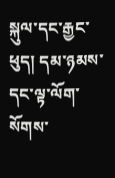སྐུལ་དང་རྒྱང་ཕུད། དམ་ཉམས་དང་ལྟ་ལོག་སོགས་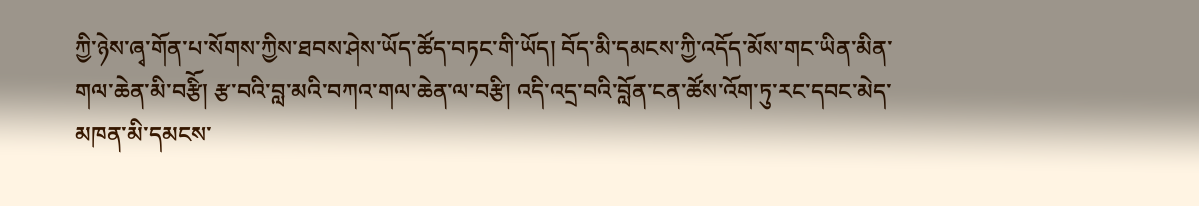ཀྱི་ཉེས་ཞྭ་གོན་པ་སོགས་ཀྱིས་ཐབས་ཤེས་ཡོད་ཚོད་བཏང་གི་ཡོད། བོད་མི་དམངས་ཀྱི་འདོད་མོས་གང་ཡིན་མིན་གལ་ཆེན་མི་བརྩིོ། རྩ་བའི་བླ་མའི་བཀའ་གལ་ཆེན་ལ་བརྩི། འདི་འདྲ་བའི་བློན་ངན་ཚོས་འོག་ཏུ་རང་དབང་མེད་མཁན་མི་དམངས་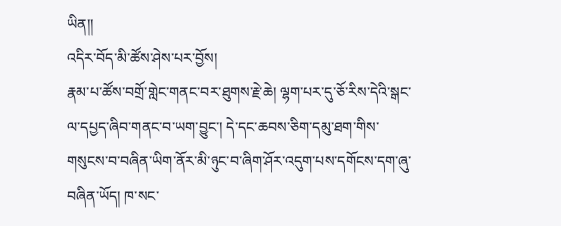ཡིན།།
འདིར་བོད་མི་ཚོས་ཤེས་པར་བྱོས།
རྣམ་པ་ཚོས་བགྲོ་གླེང་གནང་བར་ཐུགས་རྗེ་ཆེ། ལྷག་པར་དུ་ཅོ་རིས་དེའི་སྒང་ལ་དཔྱད་ཞིབ་གནང་བ་ཡག་བྱུང་། དེ་དང་ཆབས་ཅིག་དམུ་ཐག་གིས་གསུངས་བ་བཞིན་ཡིག་ནོར་མི་ཉུང་བ་ཞིག་ཤོར་འདུག་པས་དགོངས་དག་ཞུ་བཞིན་ཡོད། ཁ་སང་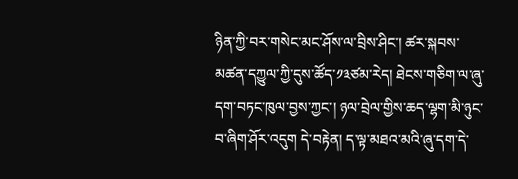ཉིན་ཀྱི་བར་གསེང་མང་ཤོས་ལ་བྲིས་ཤིང་། ཚར་སྐབས་མཚན་དཀྱུལ་ཀྱི་དུས་ཚོད་༡༣ཙམ་རེད། ཐེངས་གཅིག་ལ་ཞུ་དག་བཏང་ཁུལ་བྱས་ཀྱང་། ཉལ་བྲེལ་གྱིས་ཆད་ལྷག་མི་ཉུང་བ་ཞིག་ཤོར་འདུག དེ་བརྟེན། ད་ལྟ་མཐའ་མའི་ཞུ་དག་དེ་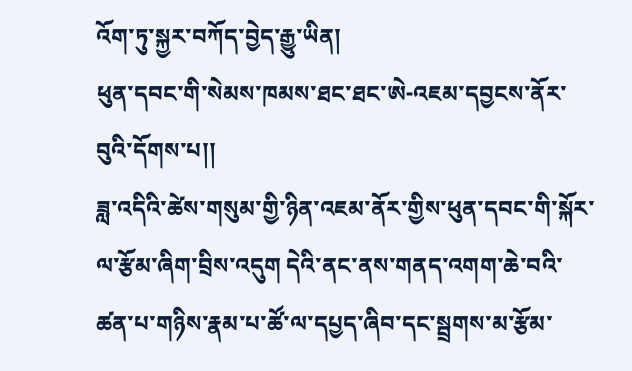འོག་ཏུ་སྐྱར་བཀོད་བྱེད་རྒྱུ་ཡིན།
ཕུན་དབང་གི་སེམས་ཁམས་ཐང་ཐང་ཨེ-འཇམ་དབྱངས་ནོར་བུའི་དོགས་པ།།
ཟླ་འདིའི་ཚེས་གསུམ་གྱི་ཉིན་འཇམ་ནོར་གྱིས་ཕུན་དབང་གི་སྐོར་ལ་རྩོམ་ཞིག་བྲིས་འདུག དེའི་ནང་ནས་གནད་འགག་ཆེ་བའི་ཚན་པ་གཉིས་རྣམ་པ་ཚོ་ལ་དཔྱད་ཞིབ་དང་སྦྲགས་མ་རྩོམ་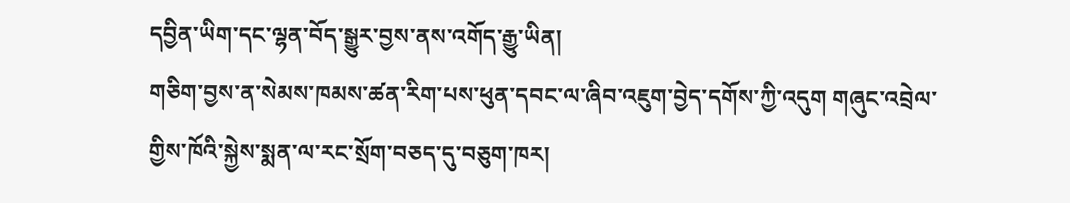དབྱིན་ཡིག་དང་ལྷན་བོད་སྒྱུར་བྱས་ནས་འགོད་རྒྱུ་ཡིན།
གཅིག་བྱས་ན་སེམས་ཁམས་ཚན་རིག་པས་ཕུན་དབང་ལ་ཞིབ་འཇུག་བྱེད་དགོས་ཀྱི་འདུག གཞུང་འབྲེལ་གྱིས་ཁོའི་སྐྱེས་སྨན་ལ་རང་སྲོག་བཅད་དུ་བཅུག་ཁར།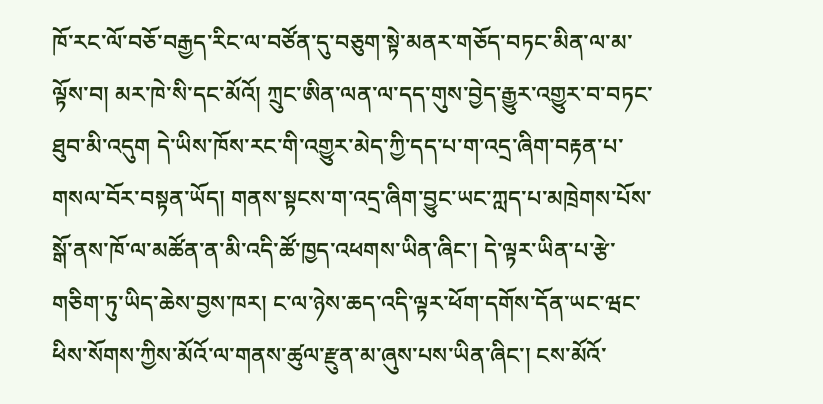ཁོ་རང་ལོ་བཅོ་བརྒྱད་རིང་ལ་བཙོན་དུ་བཅུག་སྟེ་མནར་གཅོད་བཏང་མིན་ལ་མ་ལྟོས་བ། མར་ཁེ་སི་དང་མོའོ། ཀྲུང་ཨིན་ལན་ལ་དད་གུས་བྱེད་རྒྱུར་འགྱུར་བ་བཏང་ཐུབ་མི་འདུག དེ་ཡིས་ཁོས་རང་གི་འགྱུར་མེད་ཀྱི་དད་པ་ག་འདྲ་ཞིག་བརྟན་པ་གསལ་བོར་བསྟན་ཡོད། གནས་སྟངས་ག་འདྲ་ཞིག་བྱུང་ཡང་ཀླད་པ་མཁྲེགས་པོས་སྒོ་ནས་ཁོ་ལ་མཚོན་ན་མི་འདི་ཚོ་ཁྱད་འཕགས་ཡིན་ཞིང་། དེ་ལྟར་ཡིན་པ་རྩེ་གཅིག་ཏུ་ཡིད་ཆེས་བྱས་ཁར། ང་ལ་ཉེས་ཆད་འདི་ལྟར་ཕོག་དགོས་དོན་ཡང་ཝང་ཕིས་སོགས་ཀྱིས་མོའོ་ལ་གནས་ཚུལ་རྫུན་མ་ཞུས་པས་ཡིན་ཞིང་། ངས་མོའོ་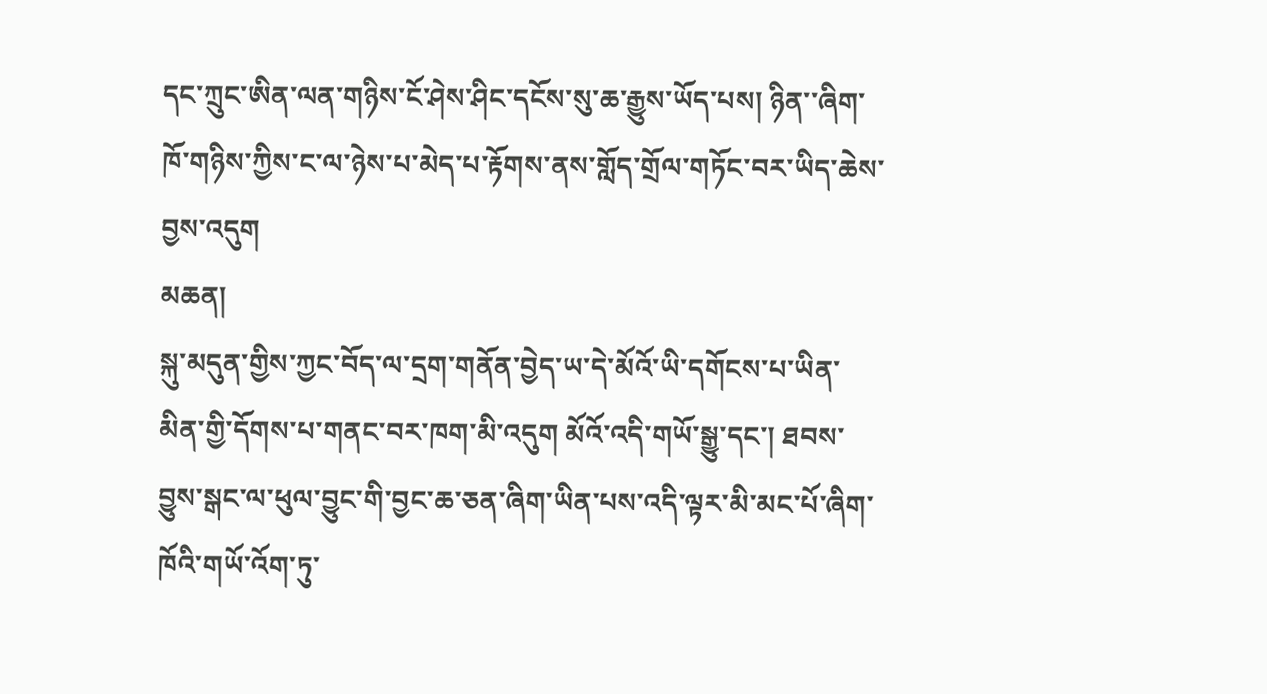དང་ཀྲུང་ཨིན་ལན་གཉིས་ངོ་ཤེས་ཤིང་དངོས་སུ་ཆ་རྒྱུས་ཡོད་པས། ཉིན་་ཞིག་ཁོ་གཉིས་ཀྱིས་ང་ལ་ཉེས་པ་མེད་པ་རྟོགས་ནས་གློད་གྲོལ་གཏོང་བར་ཡིད་ཆེས་བྱས་འདུག
མཆན།
སྐུ་མདུན་གྱིས་ཀྱང་བོད་ལ་དྲག་གནོན་བྱེད་ཡ་དེ་མོའོ་ཡི་དགོངས་པ་ཡིན་མིན་གྱི་དོགས་པ་གནང་བར་ཁག་མི་འདུག མོའོ་འདི་གཡོ་སྒྱུ་དང་། ཐབས་བྱུས་སྒང་ལ་ཕུལ་བྱུང་གི་བྱང་ཆ་ཅན་ཞིག་ཡིན་པས་འདི་ལྟར་མི་མང་པོ་ཞིག་ཁོའི་གཡོ་འོག་ཏུ་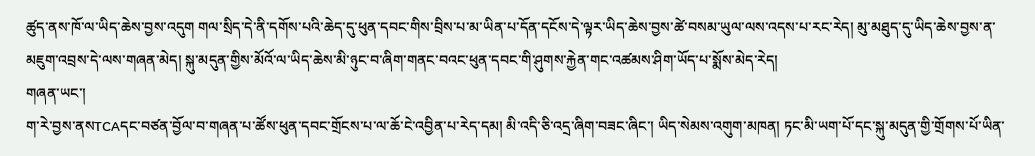ཚུད་ནས་ཁོ་ལ་ཡིད་ཆེས་བྱས་འདུག གལ་སྲིད་དེ་ནི་དགོས་པའི་ཆེད་དུ་ཕུན་དབང་གིས་བྲིས་པ་མ་ཡིན་པ་དོན་དངོས་དེ་ལྟར་ཡིད་ཆེས་བྱས་ཚེ་བསམ་ཡུལ་ལས་འདས་པ་རང་རེད། མུ་མཐུད་དུ་ཡིད་ཆེས་བྱས་ན་མཇུག་འབྲས་དེ་ལས་གཞན་མེད། སྐུ་མདུན་གྱིས་མོའོ་ལ་ཡིད་ཆེས་མི་ཉུང་བ་ཞིག་གནང་བའང་ཕུན་དབང་གི་ཤུགས་རྐྱེན་གང་འཚམས་ཤིག་ཡོད་པ་སྨོས་མེད་རེད།
གཞན་ཡང་།
ག་རེ་བྱས་ནསTCAདང་བཙན་བྱོལ་བ་གཞན་པ་ཚོས་ཕུན་དབང་གྲོངས་པ་ལ་ཆོ་ངེ་འབྱིན་པ་རེད་དམ། མི་འདི་ཅི་འདྲ་ཞིག་བཟང་ཞིང་། ཡིད་སེམས་འགུག་མཁན། ཏང་མི་ཡག་པོ་དང་སྐུ་མདུན་གྱི་གྲོགས་པོ་ཡིན་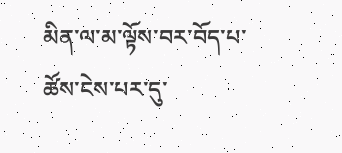མིན་ལ་མ་ལྟོས་བར་བོད་པ་ཚོས་ངེས་པར་དུ་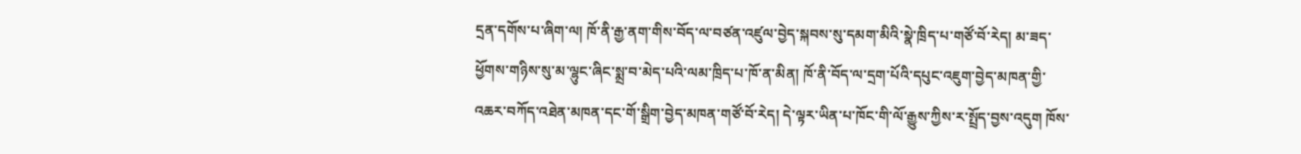དྲན་དགོས་པ་ཞིག་ལ། ཁོ་ནི་རྒྱ་ནག་གིས་བོད་ལ་བཙན་འཛུལ་བྱེད་སྐབས་སུ་དམག་མིའི་སྣེ་ཁྲིད་པ་གཙོ་བོ་རེད། མ་ཟད་ཕྱོགས་གཉིས་སུ་མ་ལྷུང་ཞིང་སྨྲ་བ་མེད་པའི་ལམ་ཁྲིད་པ་ཁོ་ན་མིན། ཁོ་ནི་བོད་ལ་དྲག་པོའི་དཔུང་འཇུག་བྱེད་མཁན་གྱི་འཆར་བཀོད་འཐེན་མཁན་དང་གོ་སྒྲིག་བྱེད་མཁན་གཙོ་བོ་རེད། དེ་ལྟར་ཡིན་པ་ཁོང་གི་ལོ་རྒྱུས་ཀྱིས་ར་སྤྲོད་བྱས་འདུག ཁོས་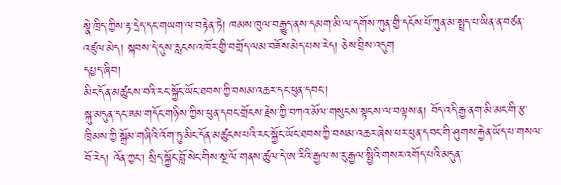སྣེ་ཁྲིད་ཀྱིས་རྟ་དྲེད་དང་གཡག་ལ་བརྟེན་ཏེ། ཁམས་ཁུལ་བརྒྱུད་ནས་དམག་མི་ལ་དགོས་ཀུན་གྱི་དངོས་པོ་ཀུན་མ་སྤྲད་པ་ཡིན་ན་བཙན་འཛུལ་མེད། སྐབས་དེ་དུས་རླངས་འཁོར་གྱི་བགྲོད་ལམ་བཟོས་མེད་པས་རེད། ཅེས་བྲིས་འདུག
དཔྱད་ཞིབ།
མིང་དོན་མཚུངས་བའི་རང་སྐྱོང་ཡོང་ཐབས་ཀྱི་བསམ་འཆར་དང་ཕུན་དབང་།
སྐུ་མདུན་དང་ཟམ་གདོང་གཉིས་ཀྱིས་ཕུན་དབང་གྲོངས་རྗེས་ཀྱི་བཀའ་མོལ་གསུངས་སྟངས་ལ་བལྟས་ན། བོད་འདི་རྒྱ་ནག་མི་མང་གི་རྩ་ཁྲིམས་ཀྱི་སྒྲོམ་གཞིའི་འོག་ཏུ་མིང་དོན་མཚུངས་པའི་རང་སྐྱོང་ཡོང་ཐབས་ཀྱི་བསམ་འཆར་ཞེས་པར་ཕུན་དབང་གི་ཤུགས་རྐྱེན་ཡོད་པ་གསལ་བོ་རེད། འོན་ཀྱང་། སྲིད་སྐྱོང་བློ་སེང་གིས་སྔ་ལོ་གནས་ཚུལ་དེ་ཨ་རིའི་རྒྱལ་ས་རུ་རྒྱལ་སྤྱིའི་གསར་འགོད་པའི་མདུན་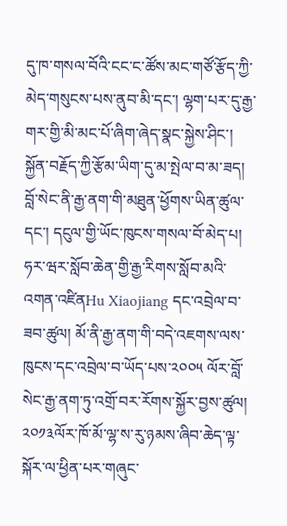དུ་ཁ་གསལ་བོའི་ངང་ང་ཚོས་མང་གཙོ་རྩོད་ཀྱི་མེད་གསུངས་པས་ནུབ་མི་དང་། ལྷག་པར་དུ་རྒྱ་གར་གྱི་མི་མང་པོ་ཞིག་ཞེད་སྣང་སྐྱེས་ཤིང་། སྐྱོན་བརྗོད་ཀྱི་རྩོམ་ཡིག་དུ་མ་སྤེལ་བ་མ་ཟད། བློ་སེང་ནི་རྒྱ་ནག་གི་མཐུན་ཕྱོགས་ཡིན་ཚུལ་དང་། དངུལ་གྱི་ཡོང་ཁུངས་གསལ་བོ་མེད་པ། ཧར་ཝར་སློབ་ཆེན་གྱི་རྒྱ་རིགས་སློབ་མའི་འགན་འཛིནHu Xiaojiang དང་འབྲེལ་བ་ཟབ་ཚུལ། མོ་ནི་རྒྱ་ནག་གི་བདེ་འཇགས་ལས་ཁུངས་དང་འབྲེལ་བ་ཡོད་པས་༢༠༠༥ ལོར་བློ་སེང་རྒྱ་ནག་ཏུ་འགྲོ་བར་རོགས་སྐྱོར་བྱས་ཚུལ། ༢༠༡༣ལོར་ཁོ་མོ་ལྷ་ས་རུ་ཉམས་ཞིབ་ཆེད་ལྟ་སྐོར་ལ་ཕྱིན་པར་གཞུང་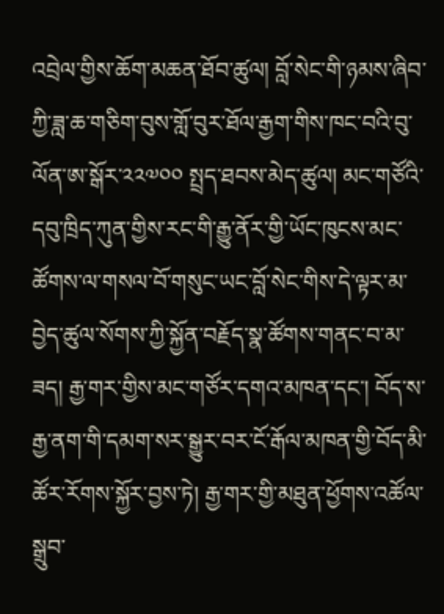འབྲེལ་གྱིས་ཆོག་མཆན་ཐོབ་ཚུལ། བློ་སེང་གི་ཉམས་ཞིབ་ཀྱི་ཟླ་ཆ་གཅིག་བུས་གློ་བུར་ཐོལ་རྒྱག་གིས་ཁང་བའི་བུ་ལོན་ཨ་སྒོར་༢༢༧༠༠ སྤྲད་ཐབས་མེད་ཚུལ། མང་གཙོའི་དབུ་ཁྲིད་ཀུན་གྱིས་རང་གི་རྒྱུ་ནོར་གྱི་ཡོང་ཁུངས་མང་ཚོགས་ལ་གསལ་བོ་གསུང་ཡང་བློ་སེང་གིས་དེ་ལྟར་མ་བྱེད་ཚུལ་སོགས་ཀྱི་སྐྱོན་བརྗོད་སྣ་ཚོགས་གནང་བ་མ་ཟད། རྒྱ་གར་གྱིས་མང་གཙོར་དགའ་མཁན་དང་། བོད་ས་རྒྱ་ནག་གི་དམག་སར་སྒྱུར་བར་ངོ་རྒོལ་མཁན་གྱི་བོད་མི་ཚོར་རོགས་སྐྱོར་བྱས་ཏེ། རྒྱ་གར་གྱི་མཐུན་ཕྱོགས་འཚོལ་སྒྲུབ་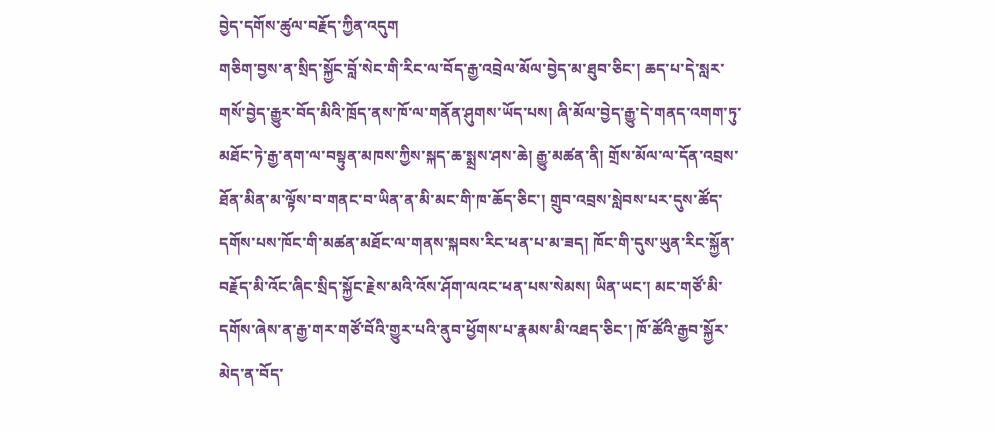བྱེད་དགོས་ཚུལ་བརྗོད་ཀྱིན་འདུག
གཅིག་བྱས་ན་སྲིད་སྐྱོང་བློ་སེང་གི་རིང་ལ་བོད་རྒྱ་འབྲེལ་མོལ་བྱེད་མ་ཐུབ་ཅིང་། ཆད་པ་དེ་སླར་གསོ་བྱེད་རྒྱུར་བོད་མིའི་ཁྲོད་ནས་ཁོ་ལ་གནོན་ཤུགས་ཡོད་པས། ཞི་མོལ་བྱེད་རྒྱུ་དེ་གནད་འགག་ཏུ་མཐོང་ཏེ་རྒྱ་ནག་ལ་བསྟུན་མཁས་ཀྱིས་སྐད་ཆ་སྨྲས་ཤས་ཆེ། རྒྱུ་མཚན་ནི། གྲོས་མོལ་ལ་དོན་འབྲས་ཐོན་མིན་མ་ལྟོས་བ་གནང་བ་ཡིན་ན་མི་མང་གི་ཁ་ཆོད་ཅིང་། གྲུབ་འབྲས་སླེབས་པར་དུས་ཚོད་དགོས་པས་ཁོང་གི་མཚན་མཐོང་ལ་གནས་སྐབས་རིང་ཕན་པ་མ་ཟད། ཁོང་གི་དུས་ཡུན་རིང་སྐྱོན་བརྗོད་མི་འོང་ཞིང་སྲིད་སྐྱོང་རྗེས་མའི་འོས་ཤོག་ལའང་ཕན་པས་སེམས། ཡིན་ཡང་། མང་གཙོ་མི་དགོས་ཞེས་ན་རྒྱ་གར་གཙོ་བོའི་གྱུར་པའི་ནུབ་ཕྱོགས་པ་རྣམས་མི་འཐད་ཅིང་། ཁོ་ཚོའི་རྒྱབ་སྐྱོར་མེད་ན་བོད་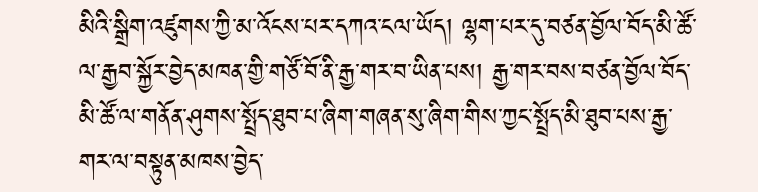མིའི་སྒྲིག་འཛུགས་ཀྱི་མ་འོངས་པར་དཀའ་ངལ་ཡོད། ལྷག་པར་དུ་བཙན་བྱོལ་བོད་མི་ཚོ་ལ་རྒྱབ་སྐྱོར་བྱེད་མཁན་གྱི་གཙོ་བོ་ནི་རྒྱ་གར་བ་ཡིན་པས། རྒྱ་གར་བས་བཙན་བྱོལ་བོད་མི་ཚོ་ལ་གནོན་ཤུགས་སྤྲོད་ཐུབ་པ་ཞིག་གཞན་སུ་ཞིག་གིས་ཀྱང་སྤྲོད་མི་ཐུབ་པས་རྒྱ་གར་ལ་བསྟུན་མཁས་བྱེད་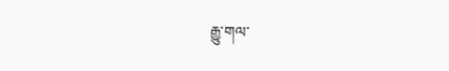རྒྱུ་གལ་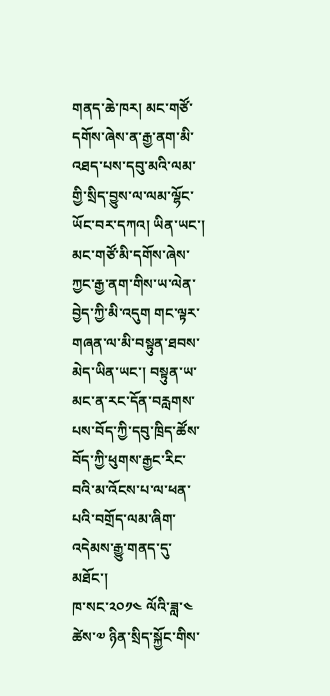གནད་ཆེ་ཁར། མང་གཙོ་དགོས་ཞེས་ན་རྒྱ་ནག་མི་འཐད་པས་དབུ་མའི་ལམ་གྱི་སྲིད་བྱུས་ལ་ལམ་ལྷོང་ཡོང་བར་དཀའ། ཡིན་ཡང་། མང་གཙོ་མི་དགོས་ཞེས་ཀྱང་རྒྱ་ནག་གིས་ཡ་ལེན་བྱེད་ཀྱི་མི་འདུག གང་ལྟར་གཞན་ལ་མི་བསྟུན་ཐབས་མེད་ཡིན་ཡང་། བསྟུན་ཡ་མང་ན་རང་དོན་བརླགས་པས་བོད་ཀྱི་དབུ་ཁྲིད་ཚོས་བོད་ཀྱི་ཕུགས་རྒྱང་རིང་བའི་མ་འོངས་པ་ལ་ཕན་པའི་བགྲོད་ལམ་ཞིག་འདེམས་རྒྱུ་གནད་དུ་མཐོང་།
ཁ་སང་༢༠༡༤ ལོའི་ཟླ་༤ ཚེས་༧ ཉིན་སྲིད་སྐྱོང་གིས་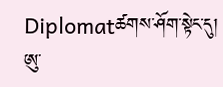Diplomatཚགས་ཤོག་སྟེང་དུ། ཨུ་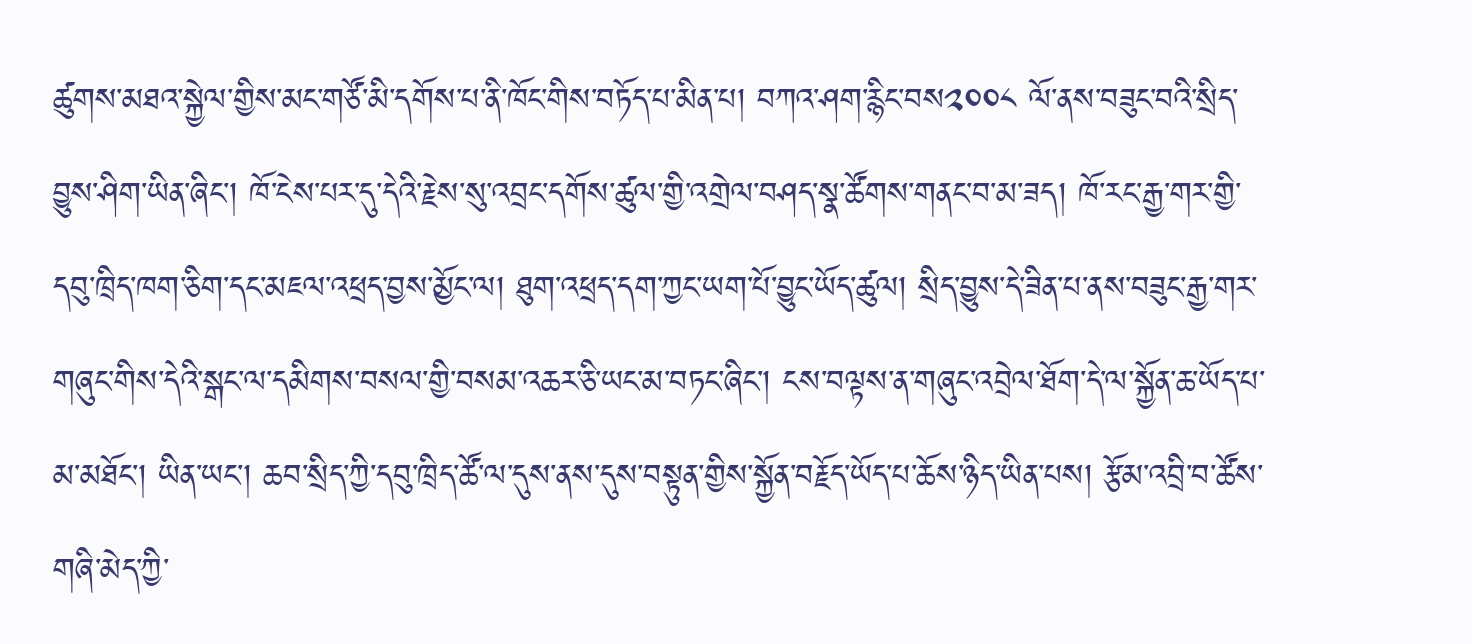ཚུགས་མཐའ་སྐྱེལ་གྱིས་མང་གཙོ་མི་དགོས་པ་ནི་ཁོང་གིས་བཏོད་པ་མིན་པ། བཀའ་ཤག་རྙིང་བས༢༠༠༨ ལོ་ནས་བཟུང་བའི་སྲིད་བྱུས་ཤིག་ཡིན་ཞིང་། ཁོ་ངེས་པར་དུ་དེའི་རྗེས་སུ་འབྲང་དགོས་ཚུལ་གྱི་འགྲེལ་བཤད་སྣ་ཚོགས་གནང་བ་མ་ཟད། ཁོ་རང་རྒྱ་གར་གྱི་དབུ་ཁྲིད་ཁག་ཅིག་དང་མཇལ་འཕྲད་བྱས་མྱོང་ལ། ཐུག་འཕྲད་དག་ཀྱང་ཡག་པོ་བྱུང་ཡོད་ཚུལ། སྲིད་བྱུས་དེ་ཟིན་པ་ནས་བཟུང་རྒྱ་གར་གཞུང་གིས་དེའི་སྒང་ལ་དམིགས་བསལ་གྱི་བསམ་འཆར་ཅི་ཡང་མ་བཏང་ཞིང་། ངས་བལྟས་ན་གཞུང་འབྲེལ་ཐོག་དེ་ལ་སྐྱོན་ཆ་ཡོད་པ་མ་མཐོང་། ཡིན་ཡང་། ཆབ་སྲིད་ཀྱི་དབུ་ཁྲིད་ཚོ་ལ་དུས་ནས་དུས་བསྟུན་གྱིས་སྐྱོན་བརྗོད་ཡོད་པ་ཆོས་ཉིད་ཡིན་པས། རྩོམ་འབྲི་བ་ཚོས་གཞི་མེད་ཀྱི་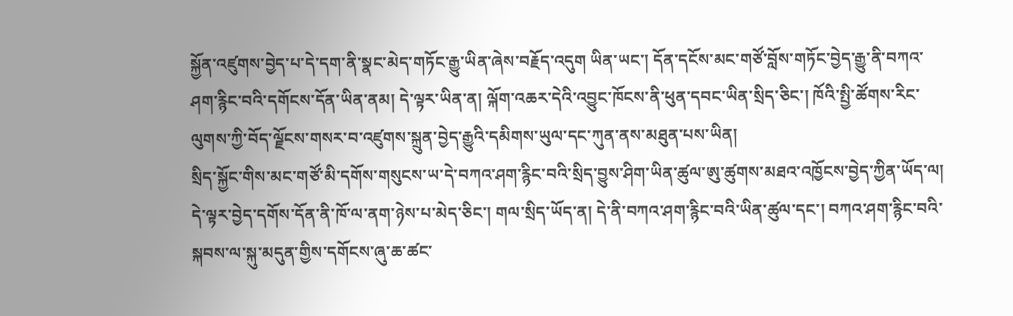སྐྱོན་འཛུགས་བྱེད་པ་དེ་དག་ནི་སྣང་མེད་གཏོང་རྒྱུ་ཡིན་ཞེས་བརྗོད་འདུག ཡིན་ཡང་། དོན་དངོས་མང་གཙོ་བློས་གཏོང་བྱེད་རྒྱུ་ནི་བཀའ་ཤག་རྙིང་བའི་དགོངས་དོན་ཡིན་ནམ། དེ་ལྟར་ཡིན་ན། ལྐོག་འཆར་དེའི་འབྱུང་ཁོངས་ནི་ཕུན་དབང་ཡིན་སྲིད་ཅིང་། ཁོའི་སྤྱི་ཚོགས་རིང་ལུགས་ཀྱི་བོད་ལྗོངས་གསར་བ་འཛུགས་སྐྲུན་བྱེད་རྒྱུའི་དམིགས་ཡུལ་དང་ཀུན་ནས་མཐུན་པས་ཡིན།
སྲིད་སྐྱོང་གིས་མང་གཙོ་མི་དགོས་གསུངས་ཡ་དེ་བཀའ་ཤག་རྙིང་བའི་སྲིད་བྱུས་ཤིག་ཡིན་ཚུལ་ཨུ་ཚུགས་མཐའ་འཁྱོངས་བྱེད་ཀྱིན་ཡོད་ལ། དེ་ལྟར་བྱེད་དགོས་དོན་ནི་ཁོ་ལ་ནག་ཉེས་པ་མེད་ཅིང་། གལ་སྲིད་ཡོད་ན། དེ་ནི་བཀའ་ཤག་རྙིང་བའི་ཡིན་ཚུལ་དང་། བཀའ་ཤག་རྙིང་བའི་སྐབས་ལ་སྐུ་མདུན་གྱིས་དགོངས་ཞུ་ཆ་ཚང་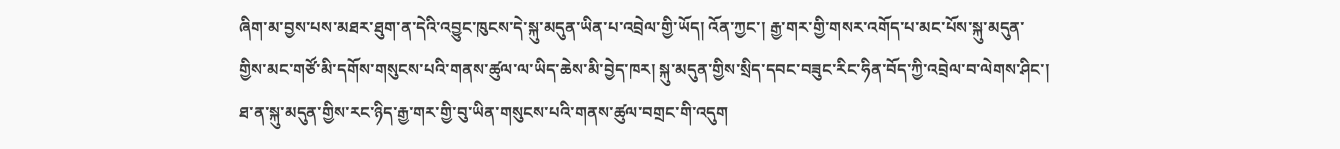ཞིག་མ་བྱས་པས་མཐར་ཐུག་ན་དེའི་འབྱུང་ཁུངས་དེ་སྐུ་མདུན་ཡིན་པ་འབྲེལ་གྱི་ཡོད། འོན་ཀྱང་། རྒྱ་གར་གྱི་གསར་འགོད་པ་མང་པོས་སྐུ་མདུན་གྱིས་མང་གཙོ་མི་དགོས་གསུངས་པའི་གནས་ཚུལ་ལ་ཡིད་ཆེས་མི་བྱེད་ཁར། སྐུ་མདུན་གྱིས་སྲིད་དབང་བཟུང་རིང་ཧིན་བོད་ཀྱི་འབྲེལ་བ་ལེགས་ཤིང་། ཐ་ན་སྐུ་མདུན་གྱིས་རང་ཉིད་རྒྱ་གར་གྱི་བུ་ཡིན་གསུངས་པའི་གནས་ཚུལ་བགྲང་གི་འདུག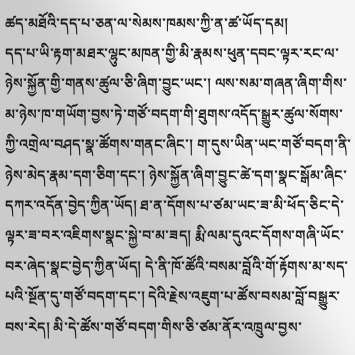ཚད་མཐོའི་དད་པ་ཅན་ལ་སེམས་ཁམས་ཀྱི་ན་ཚ་ཡོད་དམ།
དད་པ་ཡི་རྟག་མཐར་ལྷུང་མཁན་གྱི་མི་རྣམས་ཕུན་དབང་ལྟར་རང་ལ་ཉེས་སྐྱོན་གྱི་གནས་ཚུལ་ཅི་ཞིག་བྱུང་ཡང་། ལས་སམ་གཞན་ཞིག་གིས་མ་ཉེས་ཁ་གཡོག་བྱས་ཏེ་གཙོ་བདག་གི་ཐུགས་འདོད་སྒྱུར་ཚུལ་སོགས་ཀྱི་འགྲེལ་བཤད་སྣ་ཚོགས་གནང་ཞིང་། ག་དུས་ཡིན་ཡང་གཙོ་བདག་ནི་ཉེས་མེད་རྣམ་དག་ཅིག་དང་། ཉེས་སྐྱོན་ཞིག་བྱུང་ཚེ་དག་སྣང་སྒོམ་ཞིང་དཀར་འདོན་བྱེད་ཀྱིན་ཡོད། ཐ་ན་དོགས་པ་ཙམ་ཡང་ཟ་མི་ཕོད་ཅིང་དེ་ལྟར་ཟ་བར་འཇིགས་སྣང་སྐྱེ་བ་མ་ཟད། རྨི་ལམ་དུའང་དོགས་གཞི་ཡོང་བར་ཞེད་སྣང་བྱེད་ཀྱིན་ཡོད། དེ་ནི་ཁོ་ཚོའི་བསམ་བློའི་གོ་རྟོགས་མ་སད་པའི་སྔོན་དུ་གཙོ་བདག་དང་། དེའི་རྗེས་འཇུག་པ་ཚོས་བསམ་བློ་བསྒྱུར་བས་རེད། མི་དེ་ཚོས་གཙོ་བདག་གིས་ཅི་ཙམ་ནོར་འཁྲུལ་བྱས་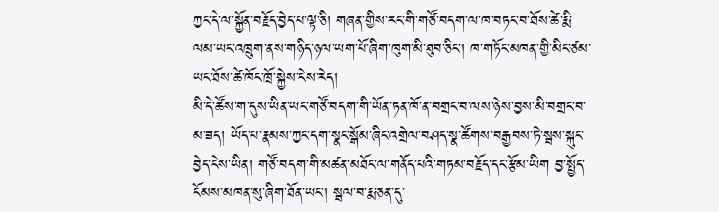ཀྱང་དེ་ལ་སྐྱོན་བརྗོད་བྱེད་པ་ལྟ་ཅི། གཞན་གྱིས་རང་གི་གཙོ་བདག་ལ་ཁ་བཏང་བ་ཐོས་ཚེ་རྨི་ལམ་ཡང་འཁྲུག་ནས་གཉིད་ཉལ་ཡག་པོ་ཞིག་ཁུག་མི་ཐུབ་ཅིང་། ཁ་གཏོང་མཁན་གྱི་མིང་ཙམ་ཡང་ཐོས་ཚེ་ཁོང་ཁྲོ་སྐྱེས་ངེས་རེད།
མི་དེ་ཚོས་ག་དུས་ཡིན་ཡང་གཙོ་བདག་གི་ཡོན་ཏན་ཁོ་ན་བགྲང་བ་ལས་ཉེས་བྱས་མི་བགྲང་བ་མ་ཟད། ཡོད་པ་རྣམས་ཀྱང་དག་སྣང་སྒོམ་ཞིང་འགྲེལ་བཤད་སྣ་ཚོགས་བརྒྱབས་ཏེ་སྦས་སྐུང་བྱེད་ངེས་ཡིན། གཙོ་བདག་གི་མཚན་མཐོང་ལ་གནོད་པའི་གཏམ་བརྗོད་དང་རྩོམ་ཡིག བྱ་སྤྱོད་ངོམས་མཁན་སུ་ཞིག་ཐོན་ཡང་། སྦལ་བ་རྨ་ཅན་དུ་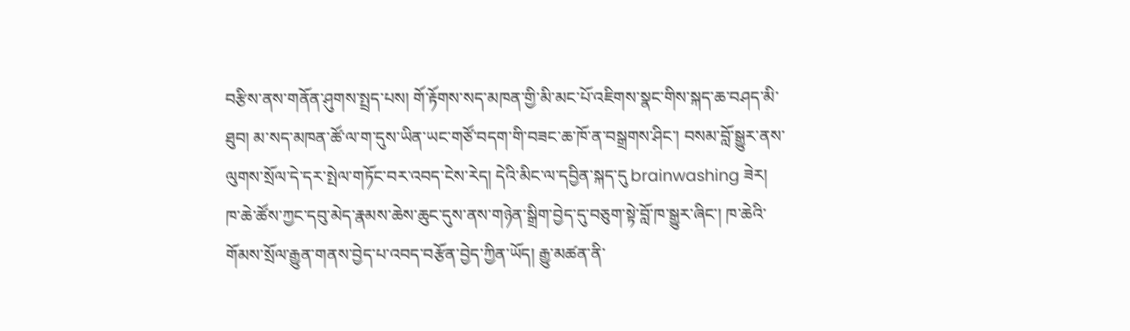བརྩིས་ནས་གནོན་ཤུགས་སྤྲད་པས། གོ་རྟོགས་སད་མཁན་གྱི་མི་མང་པོ་འཇིགས་སྣང་གིས་སྐད་ཆ་བཤད་མི་ཐུབ། མ་སད་མཁན་ཚོ་ལ་ག་དུས་ཡིན་ཡང་གཙོ་བདག་གི་བཟང་ཆ་ཁོ་ན་བསྒྲགས་ཤིང་། བསམ་བློ་སྒྱུར་ནས་ལུགས་སྲོལ་དེ་དར་སྤེལ་གཏོང་བར་འབད་ངེས་རེད། དེའི་མིང་ལ་དབྱིན་སྐད་དུ brainwashing ཟེར།
ཁ་ཆེ་ཚོས་ཀྱང་དབུ་མེད་རྣམས་ཆེས་ཆུང་དུས་ནས་གཉེན་སྒྲིག་བྱེད་དུ་བཅུག་སྟེ་བློ་ཁ་སྒྱུར་ཞིང་། ཁ་ཆེའི་གོམས་སྲོལ་རྒྱུན་གནས་བྱེད་པ་འབད་བརྩོན་བྱེད་ཀྱིན་ཡོད། རྒྱུ་མཚན་ནི་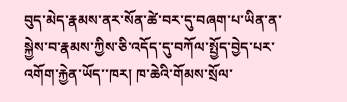བུད་མེད་རྣམས་ནར་སོན་ཚེ་བར་དུ་བཞག་པ་ཡིན་ན་སྐྱེས་བ་རྣམས་ཀྱིས་ཅི་འདོད་དུ་བཀོལ་སྤྱོད་བྱེད་པར་འགོག་རྐྱེན་ཡོད་་ཁར། ཁ་ཆེའི་གོམས་སྲོལ་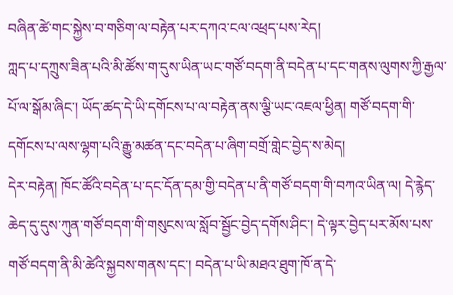བཞིན་ཚེ་གང་སྐྱེས་བ་གཅིག་ལ་བརྟེན་པར་དཀའ་ངལ་འཕྲད་པས་རེད།
ཀླད་པ་དཀྲུས་ཟིན་པའི་མི་ཚོས་ག་དུས་ཡིན་ཡང་གཙོ་བདག་ནི་བདེན་པ་དང་གནས་ལུགས་ཀྱི་རྒྱལ་པོ་ལ་སྒོམ་ཞིང་། ཡོད་ཚད་དེ་ཡི་དགོངས་པ་ལ་བརྟེན་ནས་ལྕི་ཡང་འཇལ་ཕྱིན། གཙོ་བདག་གི་དགོངས་པ་ལས་ལྷག་པའི་རྒྱུ་མཚན་དང་བདེན་པ་ཞིག་བགྲོ་གླེང་བྱེད་ས་མེད།
དེར་བརྟེན། ཁོང་ཚོའི་བདེན་པ་དང་དོན་དམ་གྱི་བདེན་པ་ནི་གཙོ་བདག་གི་བཀའ་ཡིན་ལ། དེ་རྙེད་ཆེད་དུ་དུས་ཀུན་གཙོ་བདག་གི་གསུངས་ལ་སློབ་སྦྱོང་བྱེད་དགོས་ཤིང་། དེ་ལྟར་བྱེད་པར་མོས་པས་གཙོ་བདག་ནི་མི་ཚེའི་སྐྱབས་གནས་དང་། བདེན་པ་ཡི་མཐའ་ཐུག་ཁོ་ན་དེ་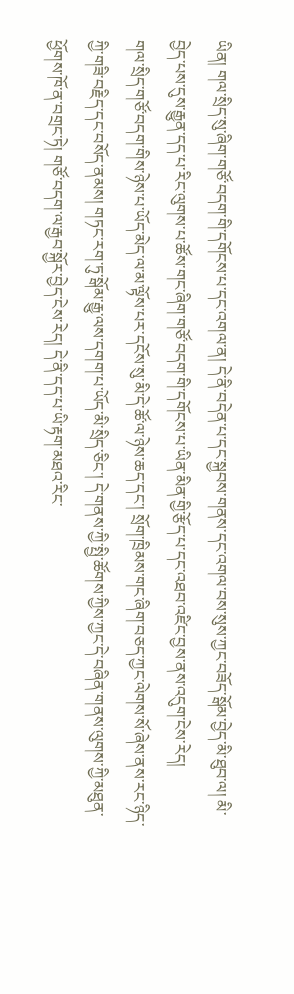ཡིན། གལ་སྲིད་སུ་ཞིག་གཙོ་བདག་གི་དགོངས་པ་དང་འགལ་ན། དེ་ནི་བདེན་པ་དང་སྐྱབས་གནས་དང་འགལ་བས་སུས་ཀྱང་བཟོད་སྒོམ་བྱེད་མི་ཐུབ་ལ། མི་བྱེད་པས་དུས་རྒྱུན་དད་པ་རིང་ལུགས་པ་ཚོས་གང་ཞིག་གཙོ་བདག་གི་དགོངས་པ་ཡིན་མིན་གྱི་རྩོད་པ་དང་འཐབ་འཛིང་བྱས་ནས་འདུག་ངེས་རེད།
གལ་སྲིད་གཙོ་བདག་གིས་ཉེས་པ་ཡོད་མེད་ལ་མ་ལྟོས་པར་དངོས་སུ་མི་དེ་ཚོ་ལ་ཉེས་ཆད་དང་། སྲོག་ཁྲིམས་གང་ཞིག་བཅད་ཀྱང་ལེགས་སོ་ཞེས་ནས་རང་ཉིད་ཀྱི་གཟི་བརྗིད་དང་བསོད་ནམས། གཏང་རག་ཏུ་སྒོམ་རྒྱུ་ལས་དགག་པ་ཡོད་མི་སྲིད་ཅིང་། དེ་གནས་ཀྱི་སྤྱི་ཚོགས་ཀྱིས་ཀྱང་དེ་བཞིན་གནས་ལུགས་ཀྱི་མཐུན་ཕྱོགས་ཁོ་ན་བགྲང་ཏེ། གཙོ་བདག་ལ་རྒྱབ་སྐྱོར་བྱེད་ངེས་རེད། དེ་ནི་དད་པ་ཡི་རྟག་མཐའ་རིང་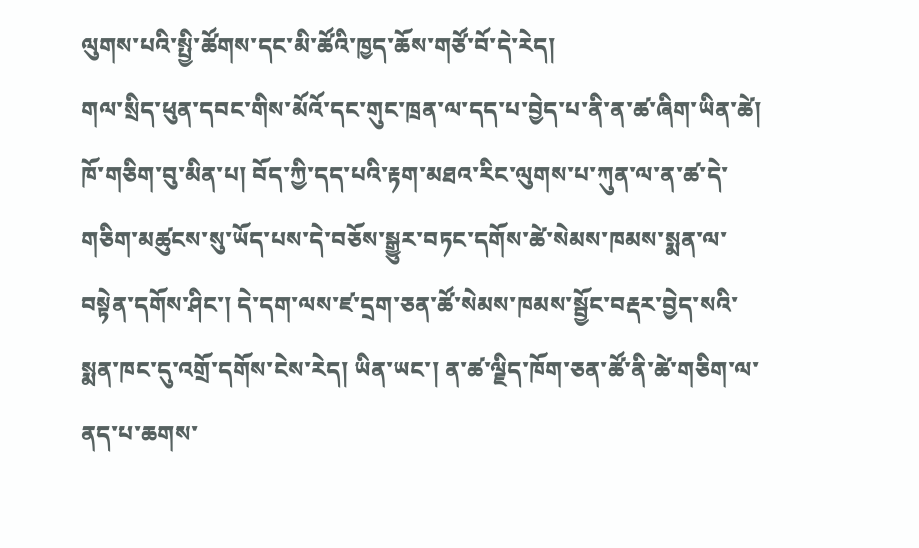ལུགས་པའི་སྤྱི་ཚོགས་དང་མི་ཚོའི་ཁྱད་ཆོས་གཙོ་བོ་དེ་རེད།
གལ་སྲིད་ཕུན་དབང་གིས་མོའོ་དང་གུང་ཁྲན་ལ་དད་པ་བྱེད་པ་ནི་ན་ཚ་ཞིག་ཡིན་ཚེ། ཁོ་གཅིག་བུ་མིན་པ། བོད་ཀྱི་དད་པའི་རྟག་མཐའ་རིང་ལུགས་པ་ཀུན་ལ་ན་ཚ་དེ་གཅིག་མཚུངས་སུ་ཡོད་པས་དེ་བཅོས་སྒྱུར་བཏང་དགོས་ཚེ་སེམས་ཁམས་སྨན་ལ་བསྟེན་དགོས་ཤིང་། དེ་དག་ལས་ཛ་དྲག་ཅན་ཚོ་སེམས་ཁམས་སྦྱོང་བརྡར་བྱེད་སའི་སྨན་ཁང་དུ་འགྲོ་དགོས་ངེས་རེད། ཡིན་ཡང་། ན་ཚ་ལྗིད་ཁོག་ཅན་ཚོ་ནི་ཚེ་གཅིག་ལ་ནད་པ་ཆགས་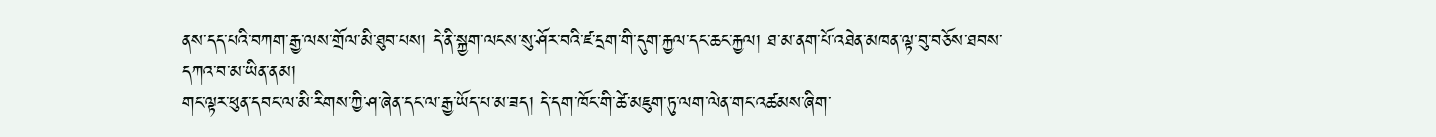ནས་དད་པའི་བཀག་རྒྱ་ལས་གྲོལ་མི་ཐུབ་པས། དེ་ནི་སྐྱག་ལངས་སུ་ཤོར་བའི་ཛ་དྲག་གི་དུག་རྐྱལ་དང་ཆང་རྐྱལ། ཐ་མ་ནག་པོ་འཐེན་མཁན་ལྟ་བུ་བཅོས་ཐབས་དཀའ་བ་མ་ཡིན་ནམ།
གང་ལྟར་ཕུན་དབང་ལ་མི་རིགས་ཀྱི་ཤ་ཞེན་དང་ལ་རྒྱ་ཡོད་པ་མ་ཟད། དེ་དག་ཁོང་གི་ཚེ་མཇུག་ཏུ་ལག་ལེན་གང་འཚམས་ཞིག་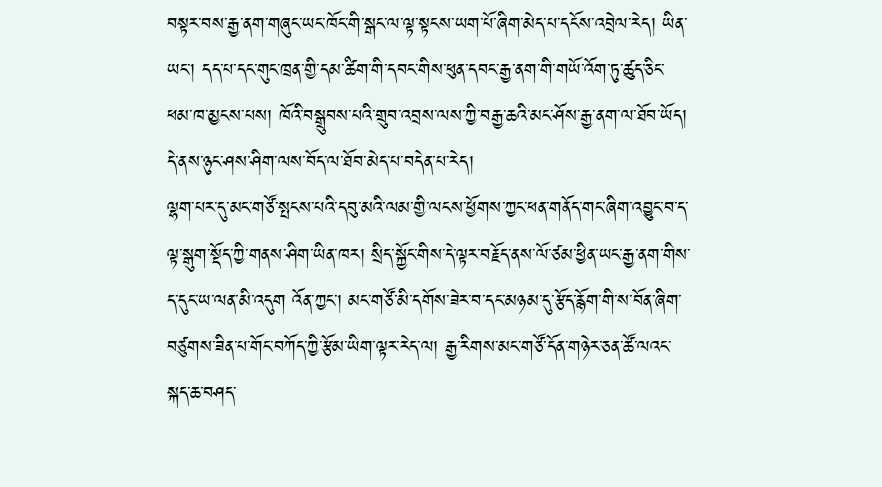བསྟར་བས་རྒྱ་ནག་གཞུང་ཡང་ཁོང་གི་སྒང་ལ་ལྟ་སྟངས་ཡག་པོ་ཞིག་མེད་པ་དངོས་འབྲེལ་རེད། ཡིན་ཡང་། དད་པ་དང་གུང་ཁྲན་གྱི་དམ་ཚིག་གི་དབང་གིས་ཕུན་དབང་རྒྱ་ནག་གི་གཡོ་འོག་ཏུ་ཚུད་ཅིང་ཕམ་ཁ་མྱངས་པས། ཁོའི་བསྒྲུབས་པའི་གྲུབ་འབྲས་ལས་ཀྱི་བརྒྱ་ཆའི་མང་ཤོས་རྒྱ་ནག་ལ་ཐོབ་ཡོད། དེ་ནས་ཉུང་ཤས་ཤིག་ལས་བོད་ལ་ཐོབ་མེད་པ་བདེན་པ་རེད།
ལྷག་པར་དུ་མང་གཙོ་སྤངས་པའི་དབུ་མའི་ལམ་གྱི་ལངས་ཕྱོགས་ཀྱང་ཕན་གནོད་གང་ཞིག་འབྱུང་བ་ད་ལྟ་སྒུག་སྡོད་ཀྱི་གནས་ཤིག་ཡིན་ཁར། སྲིད་སྐྱོང་གིས་དེ་ལྟར་བརྗོད་ནས་ལོ་ཙམ་ཕྱིན་ཡང་རྒྱ་ནག་གིས་ད་དུང་ཡ་ལན་མི་འདུག འོན་ཀྱང་། མང་གཙོ་མི་དགོས་ཟེར་བ་དང་མཉམ་དུ་རྩོད་རྙོག་གི་ས་བོན་ཞིག་བཙུགས་ཟིན་པ་གོང་བཀོད་ཀྱི་རྩོམ་ཡིག་ལྟར་རེད་ལ། རྒྱ་རིགས་མང་གཙོ་དོན་གཉེར་ཅན་ཚོ་ལའང་སྐད་ཆ་བཤད་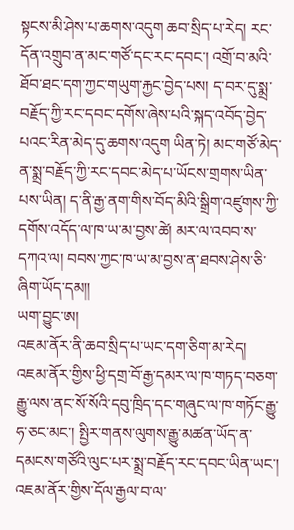སྟངས་མི་ཤེས་པ་ཆགས་འདུག ཆབ་སྲིད་པ་རེད། རང་དོན་འགྲུབ་ན་མང་གཙོ་དང་རང་དབང་། འགྲོ་བ་མའི་ཐོབ་ཐང་དག་ཀྱང་གཡུག་རྐྱང་བྱེད་པས། ད་བར་དུ་སྨྲ་བརྗོད་ཀྱི་རང་དབང་དགོས་ཞེས་པའི་སྐད་འབོད་བྱེད་པའང་རིན་མེད་དུ་ཆགས་འདུག ཡིན་ཏེ། མང་གཙོ་མེད་ན་སྨྲ་བརྗོད་ཀྱི་རང་དབང་མེད་པ་ཡོངས་གྲགས་ཡིན་པས་ཡིན། ད་ནི་རྒྱ་ནག་གིས་བོད་མིའི་སྒྲིག་འཛུགས་ཀྱི་དགོས་འདོད་ལ་ཁ་ཡ་མ་བྱས་ཚེ། མར་ལ་འབབ་ས་དཀའ་ལ། བབས་ཀྱང་ཁ་ཡ་མ་བྱས་ན་ཐབས་ཤེས་ཅི་ཞིག་ཡོད་དམ།།
ཡག་བྱུང་ཨ།
འཇམ་ནོར་ནི་ཆབ་སྲིད་པ་ཡང་དག་ཅིག་མ་རེད། འཇམ་ནོར་གྱིས་ཕྱི་དགྲ་བོ་རྒྱ་དམར་ལ་ཁ་གཏད་བཅག་རྒྱུ་ལས་ནང་སོ་སོའི་དབུ་ཁྲིད་དང་གཞུང་ལ་ཁ་གཏོང་རྒྱུ་ཧ་ཅང་མང་། སྤྱིར་གནས་ལུགས་རྒྱུ་མཚན་ཡོད་ན་དམངས་གཙོའི་ལུང་པར་སྨྲ་བརྗོད་རང་དབང་ཡིན་ཡང་། འཇམ་ནོར་གྱིས་དོལ་རྒྱལ་བ་ལ་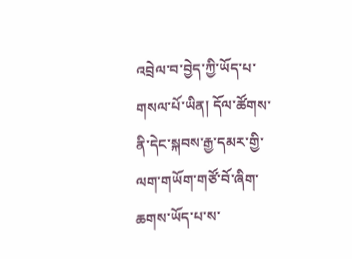འབྲེལ་བ་བྱེད་ཀྱི་ཡོད་པ་གསལ་པོ་ཡིན། དོལ་ཚོགས་ནི་དེང་སྐབས་རྒྱ་དམར་གྱི་ལག་གཡོག་གཙོ་བོ་ཞིག་ཆགས་ཡོད་པ་ས་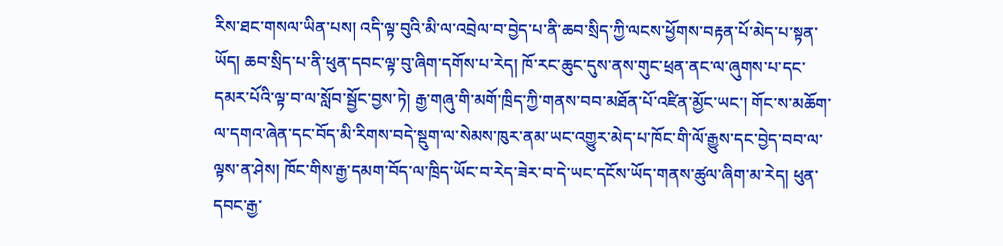རིས་ཐང་གསལ་ཡིན་པས། འདི་ལྟ་བུའི་མི་ལ་འབྲེལ་བ་བྱེད་པ་ནི་ཆབ་སྲིད་ཀྱི་ལངས་ཕྱོགས་བརྟན་པོ་མེད་པ་སྟན་ཡོད། ཆབ་སྲིད་པ་ནི་ཕུན་དབང་ལྟ་བུ་ཞིག་དགོས་པ་རེད། ཁོ་རང་ཆུང་དུས་ནས་གུང་ཕྲན་ནང་ལ་ཞུགས་པ་དང་དམར་པོའི་ལྟ་བ་ལ་སློབ་སྦྱོང་བྱས་ཏེ། རྒྱ་གཞུ་གི་མགོ་ཁྲིད་ཀྱི་གནས་བབ་མཐོན་པོ་འཛིན་མྱོང་ཡང་། གོང་ས་མཆོག་ལ་དགའ་ཞེན་དང་བོད་མི་རིགས་བདེ་སྡུག་ལ་སེམས་ཁུར་ནམ་ཡང་འགྱུར་མེད་པ་ཁོང་གི་ལོ་རྒྱུས་དང་བྱེད་བབ་ལ་ལྟས་ན་ཤེས། ཁོང་གིས་རྒྱ་དམག་བོད་ལ་ཁྲིད་ཡོང་བ་རེད་ཟེར་བ་དེ་ཡང་དངོས་ཡོད་གནས་ཚུལ་ཞིག་མ་རེད། ཕུན་དབང་རྒྱ་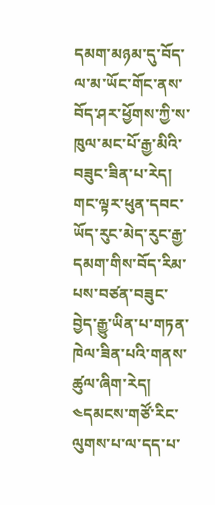དམག་མཉམ་དུ་བོད་ལ་མ་ཡོང་གོང་ནས་བོད་ཤར་ཕྱོགས་ཀྱི་ས་ཁུལ་མང་པོ་རྒྱ་མིའི་བཟུང་ཟིན་པ་རེད། གང་ལྟར་ཕུན་དབང་ཡོད་རུང་མེད་རུང་རྒྱ་དམག་གིས་བོད་རིམ་པས་བཙན་བཟུང་བྱེད་རྒྱུ་ཡིན་པ་གཏན་ཁེལ་ཟིན་པའི་གནས་ཚུལ་ཞིག་རེད།
༤དམངས་གཙོ་རིང་ལུགས་པ་ལ་དད་པ་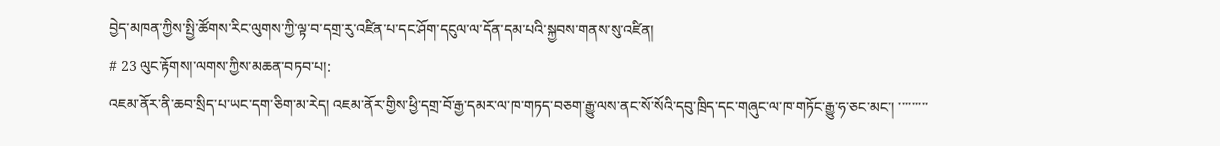བྱེད་མཁན་ཀྱིས་སྤྱི་ཚོགས་རིང་ལུགས་ཀྱི་ལྟ་བ་དགྲ་རུ་འཛིན་པ་དང་ཤོག་དངུལ་ལ་དོན་དམ་པའི་སྐྱབས་གནས་སུ་འཛིན།
# 23 ལུང་རྟོགས།་ལགས་ཀྱིས་མཆན་བཏབ་པ།:
འཇམ་ནོར་ནི་ཆབ་སྲིད་པ་ཡང་དག་ཅིག་མ་རེད། འཇམ་ནོར་གྱིས་ཕྱི་དགྲ་བོ་རྒྱ་དམར་ལ་ཁ་གཏད་བཅག་རྒྱུ་ལས་ནང་སོ་སོའི་དབུ་ཁྲིད་དང་གཞུང་ལ་ཁ་གཏོང་རྒྱུ་ཧ་ཅང་མང་། ་་་་་་་་་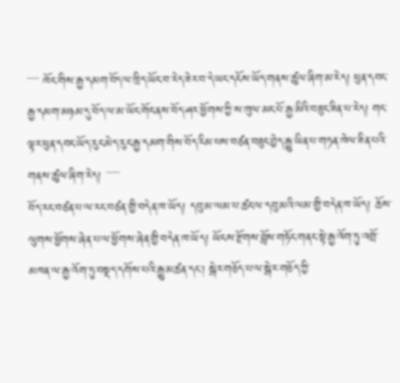་་་་་་ ཁོང་གིས་རྒྱ་དམག་བོད་ལ་ཁྲིད་ཡོང་བ་རེད་ཟེར་བ་དེ་ཡང་དངོས་ཡོད་གནས་ཚུལ་ཞིག་མ་རེད། ཕུན་དབང་རྒྱ་དམག་མཉམ་དུ་བོད་ལ་མ་ཡོང་གོང་ནས་བོད་ཤར་ཕྱོགས་ཀྱི་ས་ཁུལ་མང་པོ་རྒྱ་མིའི་བཟུང་ཟིན་པ་རེད། གང་ལྟར་ཕུན་དབང་ཡོད་རུང་མེད་རུང་རྒྱ་དམག་གིས་བོད་རིམ་པས་བཙན་བཟུང་བྱེད་རྒྱུ་ཡིན་པ་གཏན་ཁེལ་ཟིན་པའི་གནས་ཚུལ་ཞིག་རེད། ་་་་་་་
བོད་རང་བཙན་པ་ལ་རང་བཙན་གྱི་བདེན་ཁ་ཡོད། དབུ་མ་ལམ་པ་ཚང་ལ་དབུ་མའི་ལམ་གྱི་བདེན་ཁ་ཡོད། ཆོས་ལུགས་ཕྱོགས་ཞེན་པ་ལ་ཕྱོགས་ཞེན་གྱི་བདེན་ཁ་ཡོད། ཡོངས་རྫོགས་བློས་གཏོང་གནང་སྟེ་རྒྱ་འོག་ཏུ་འགྲོ་མཁན་ལ་རྒྱ་འོག་ཏུ་བསྡད་དགོས་པའི་རྒྱུ་མཚན་དང་། སྒེར་གཅོད་པ་ལ་སྒེར་གཅོད་ཀྱི་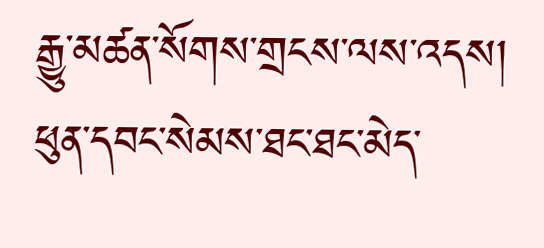རྒྱུ་མཚན་སོགས་གྲངས་ལས་འདས།
ཕུན་དབང་སེམས་ཐང་ཐང་མེད་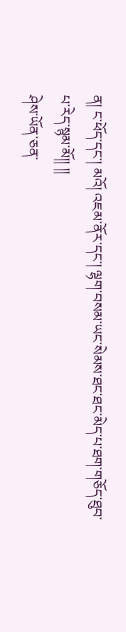ན། ང་ཕོད་དང་། མའོ། འཇམ་ནོར་དང་། ལྷག་བསམ་ཡང་སེམས་ཐང་ཐང་མེད་པ་ཐག་གཅོད་ཐུབ་པ་རེད་སྙམ་མོ།། །།
ཤེས་ཡོན་ཅན་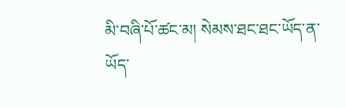མི་བཞི་པོ་ཚང་མ། སེམས་ཐང་ཐང་ཡོད་ན་ཡོད་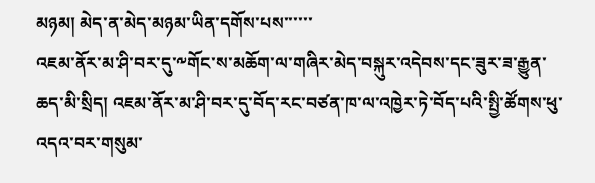མཉམ། མེད་ན་མེད་མཉམ་ཡིན་དགོས་པས་་་་་་
འཇམ་ནོར་མ་ཤི་བར་དུ་༸གོང་ས་མཆོག་ལ་གཞིར་མེད་བསྐུར་འདེབས་དང་ཟུར་ཟ་རྒྱུན་ཆད་མི་སྲིད། འཇམ་ནོར་མ་ཤི་བར་དུ་བོད་རང་བཙན་ཁ་ལ་འཁྱེར་ཏེ་བོད་པའི་སྤྱི་ཚོགས་ཕུ་འདའ་བར་གསུམ་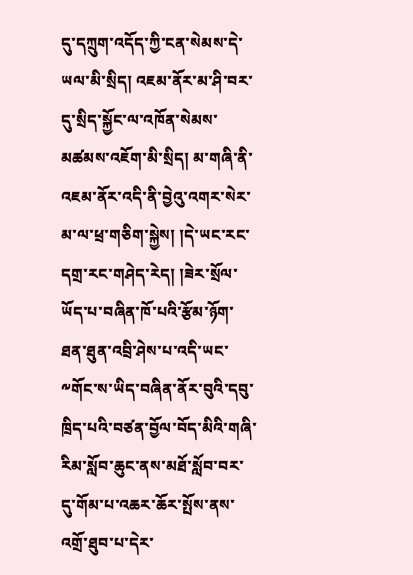དུ་དཀྲུག་འདོད་ཀྱི་ངན་སེམས་དེ་ཡལ་མི་སྲིད། འཇམ་ནོར་མ་ཤི་བར་དུ་སྲིད་སྐྱོང་ལ་འཁོན་སེམས་མཚམས་འཇོག་མི་སྲིད། མ་གཞི་ནི་འཇམ་ནོར་འདི་ནི་བྱེའུ་འགར་སེར་མ་ལ་ཕྲ་གཅིག་སྐྱེས། །དེ་ཡང་རང་དགྲ་རང་གཤེད་རེད། །ཟེར་སྲོལ་ཡོད་པ་བཞིན་ཁོ་པའི་རྩོམ་ཉོག་ཐན་ཐུན་འབྲི་ཤེས་པ་འདི་ཡང་༸གོང་ས་ཡིད་བཞིན་ནོར་བུའི་དབུ་ཁྲིད་པའི་བཙན་བྱོལ་བོད་མིའི་གཞི་རིམ་སློབ་ཆུང་ནས་མཐོ་སློབ་བར་དུ་གོམ་པ་འཆར་ཆོར་སྤོས་ནས་འགྲོ་ཐུབ་པ་དེར་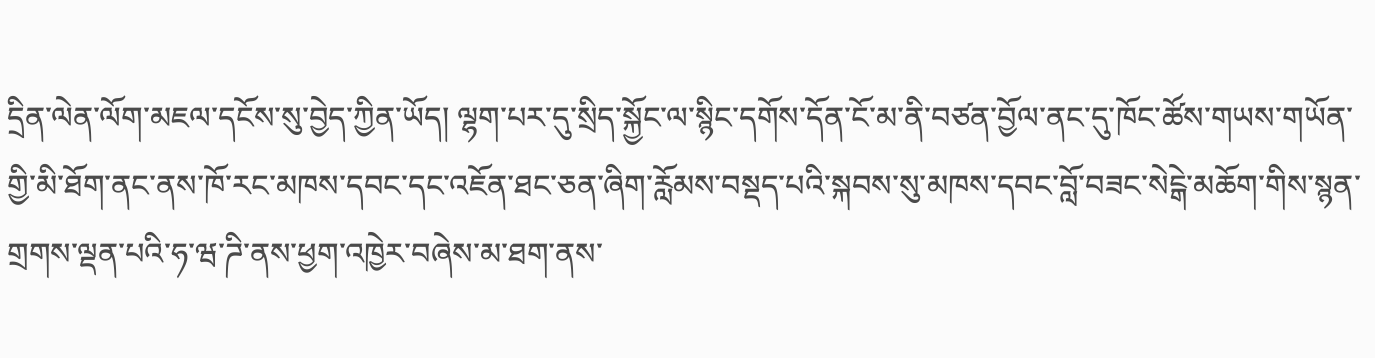དྲིན་ལེན་ལོག་མཇལ་དངོས་སུ་བྱེད་ཀྱིན་ཡོད། ལྷག་པར་དུ་སྲིད་སྐྱོང་ལ་སྙིང་དགོས་དོན་ངོ་མ་ནི་བཙན་བྱོལ་ནང་དུ་ཁོང་ཚོས་གཡས་གཡོན་གྱི་མི་ཐོག་ནང་ནས་ཁོ་རང་མཁས་དབང་དང་འཇོན་ཐང་ཅན་ཞིག་རློམས་བསྡད་པའི་སྐབས་སུ་མཁས་དབང་བློ་བཟང་སེངྒེ་མཆོག་གིས་སྙན་གྲགས་ལྡན་པའི་ཧ་ཝ་ཌི་ནས་ཕྱག་འཁྱེར་བཞེས་མ་ཐག་ནས་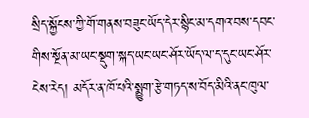སྲིད་སྐྱོངས་ཀྱི་གོ་གནས་བཟུང་ཡོད་དེར་སྙིང་མ་དགའ་བས་དབང་གིས་སྔོན་མ་ཡང་སྡུག་སྐད་ཡང་ཡང་ཤོར་ཡོད་ལ་ད་དུང་ཡང་ཤོར་ངེས་རེད། མདོར་ན་ཁོ་པའི་སྨྱུག་རྩེ་གཏད་ས་བོད་མིའི་ནང་ཁུལ་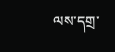ལས་དགྲ་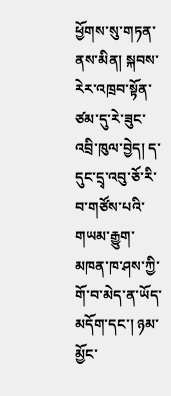ཕྱོགས་སུ་གཏན་ནས་མིན། སྐབས་རེར་འཁྲབ་སྟོན་ཙམ་དུ་རེ་ཟུང་འབྲི་ཁུལ་བྱེད། ད་དུང་དྲྭ་འབུ་ཅོ་རི་བ་གཙོས་པའི་གཡམ་རྒྱུག་མཁན་ཁ་ཤས་ཀྱི་གོ་བ་མེད་ན་ཡོད་མདོག་དང་། ཉམ་མྱོང་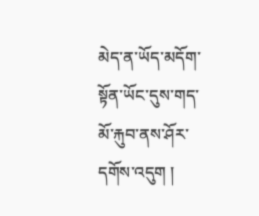མེད་ན་ཡོད་མདོག་སྟོན་ཡོང་དུས་གད་མོ་རྐུབ་ནས་ཤོར་དགོས་འདུག །